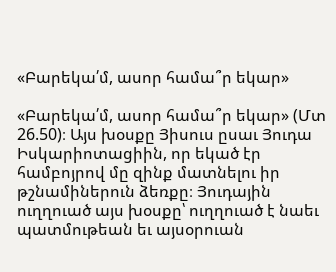«Բարեկա՛մ, ասոր համա՞ր եկար»

«Բարեկա՛մ, ասոր համա՞ր եկար» (Մտ 26.50)։ Այս խօսքը Յիսուս ըսաւ Յուդա Իսկարիոտացիին, որ եկած էր համբոյրով մը զինք մատնելու իր թշնամիներուն ձեռքը։ Յուդային ուղղուած այս խօսքը՝ ուղղուած է նաեւ պատմութեան եւ այսօրուան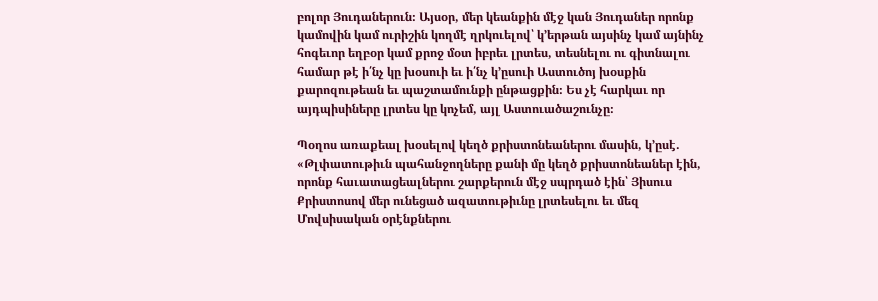բոլոր Յուդաներուն։ Այսօր, մեր կեանքին մէջ կան Յուդաներ որոնք կամովին կամ ուրիշին կողմէ ղրկուելով՝ կ՚երթան այսինչ կամ այնինչ հոգեւոր եղբօր կամ քրոջ մօտ իբրեւ լրտես, տեսնելու ու գիտնալու համար թէ ի՛նչ կը խօսուի եւ ի՛նչ կ՚ըսուի Աստուծոյ խօսքին քարոզութեան եւ պաշտամունքի ընթացքին։ Ես չէ հարկաւ որ այդպիսիները լրտես կը կոչեմ, այլ Աստուածաշունչը։

Պօղոս առաքեալ խօսելով կեղծ քրիստոնեաներու մասին, կ՚ըսէ. «Թլփատութիւն պահանջողները քանի մը կեղծ քրիստոնեաներ էին, որոնք հաւատացեալներու շարքերուն մէջ սպրդած էին՝ Յիսուս Քրիստոսով մեր ունեցած ազատութիւնը լրտեսելու եւ մեզ Մովսիսական օրէնքներու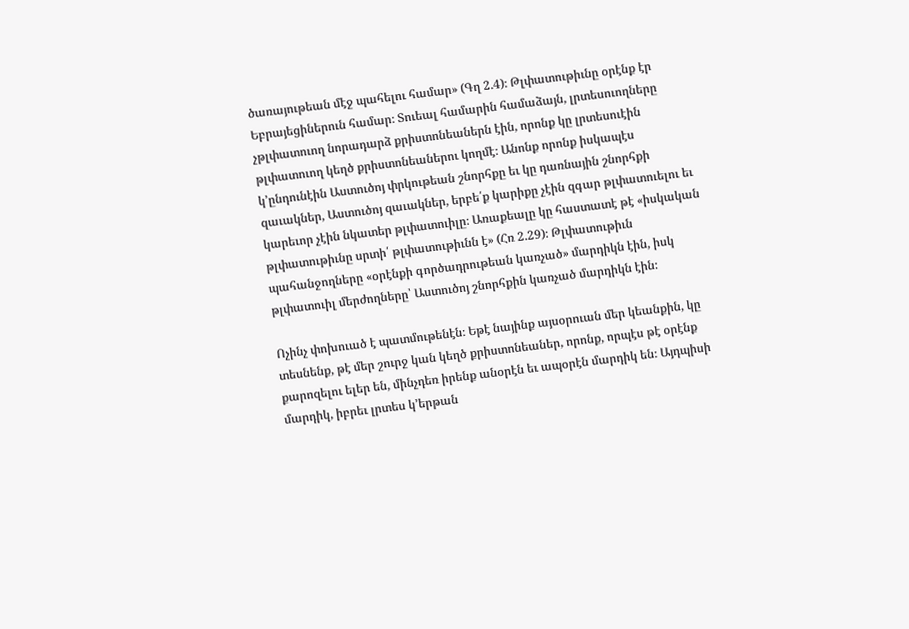ծառայութեան մէջ պահելու համար» (Գղ 2.4)։ Թլփատութիւնը օրէնք էր Եբրայեցիներուն համար։ Տուեալ համարին համաձայն, լրտեսուողները չթլփատուող նորադարձ քրիստոնեաներն էին, որոնք կը լրտեսուէին թլփատուող կեղծ քրիստոնեաներու կողմէ։ Անոնք որոնք իսկապէս կ՚ընդունէին Աստուծոյ փրկութեան շնորհքը եւ կը դառնային շնորհքի զաւակներ, Աստուծոյ զաւակներ, երբե՛ք կարիքը չէին զգար թլփատուելու եւ կարեւոր չէին նկատեր թլփատուիլը։ Առաքեալը կը հաստատէ թէ «իսկական թլփատութիւնը սրտի՛ թլփատութիւնն է» (Հռ 2.29)։ Թլփատութիւն պահանջողները «օրէնքի գործադրութեան կառչած» մարդիկն էին, իսկ թլփատուիլ մերժողները՝ Աստուծոյ շնորհքին կառչած մարդիկն էին։

Ոչինչ փոխուած է պատմութենէն։ Եթէ նայինք այսօրուան մեր կեանքին, կը տեսնենք, թէ մեր շուրջ կան կեղծ քրիստոնեաներ, որոնք, որպէս թէ օրէնք քարոզելու ելեր են, մինչդեռ իրենք անօրէն եւ ապօրէն մարդիկ են։ Այդպիսի մարդիկ, իբրեւ լրտես կ՚երթան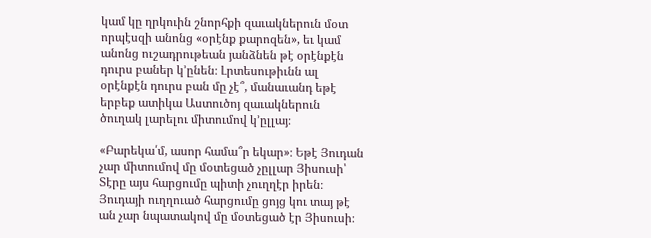կամ կը ղրկուին շնորհքի զաւակներուն մօտ որպէսզի անոնց «օրէնք քարոզեն», եւ կամ անոնց ուշադրութեան յանձնեն թէ օրէնքէն դուրս բաներ կ՚ընեն։ Լրտեսութիւնն ալ օրէնքէն դուրս բան մը չէ՞, մանաւանդ եթէ երբեք ատիկա Աստուծոյ զաւակներուն ծուղակ լարելու միտումով կ՚ըլլայ։

«Բարեկա՛մ, ասոր համա՞ր եկար»։ Եթէ Յուդան չար միտումով մը մօտեցած չըլլար Յիսուսի՝ Տէրը այս հարցումը պիտի չուղղէր իրեն։ Յուդայի ուղղուած հարցումը ցոյց կու տայ թէ ան չար նպատակով մը մօտեցած էր Յիսուսի։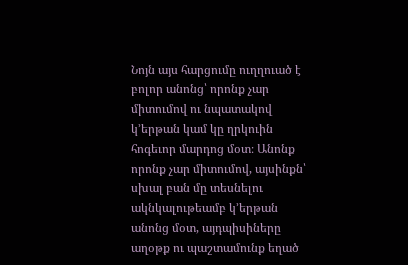Նոյն այս հարցումը ուղղուած է բոլոր անոնց՝ որոնք չար միտումով ու նպատակով կ՚երթան կամ կը ղրկուին հոգեւոր մարդոց մօտ։ Անոնք որոնք չար միտումով, այսինքն՝ սխալ բան մը տեսնելու ակնկալութեամբ կ՚երթան անոնց մօտ, այդպիսիները աղօթք ու պաշտամունք եղած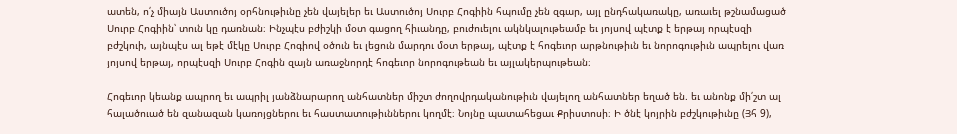ատեն, ո՛չ միայն Աստուծոյ օրհնութիւնը չեն վայելեր եւ Աստուծոյ Սուրբ Հոգիին հպումը չեն զգար, այլ ընդհակառակը, առաւել թշնամացած Սուրբ Հոգիին՝ տուն կը դառնան։ Ինչպէս բժիշկի մօտ գացող հիւանդը, բուժուելու ակնկալութեամբ եւ յոյսով պէտք է երթայ որպէսզի բժշկուի, այնպէս ալ եթէ մէկը Սուրբ Հոգիով օծուն եւ լեցուն մարդու մօտ երթայ, պէտք է հոգեւոր արթնութիւն եւ նորոգութիւն ապրելու վառ յոյսով երթայ, որպէսզի Սուրբ Հոգին զայն առաջնորդէ հոգեւոր նորոգութեան եւ այլակերպութեան։

Հոգեւոր կեանք ապրող եւ ապրիլ յանձնարարող անհատներ միշտ ժողովրդականութիւն վայելող անհատներ եղած են. եւ անոնք մի՛շտ ալ հալածուած են զանազան կառոյցներու եւ հաստատութիւններու կողմէ։ Նոյնը պատահեցաւ Քրիստոսի։ Ի ծնէ կոյրին բժշկութիւնը (Յհ 9),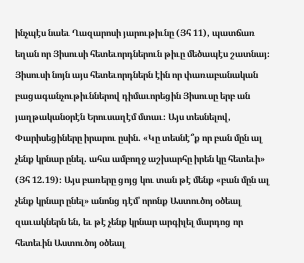ինչպէս նաեւ Ղազարոսի յարութիւնը (Յհ 11), պատճառ եղան որ Յիսուսի հետեւորդներուն թիւը մեծապէս շատնայ։ Յիսուսի նոյն այս հետեւորդներն էին որ փառաբանական բացագանչութիւններով դիմաւորեցին Յիսուսը երբ ան յաղթականօրէն Երուսաղէմ մտաւ։ Այս տեսնելով, Փարիսեցիները իրարու ըսին. «Կը տեսնէ՞ք որ բան մըն ալ չենք կրնար ընել. ահա ամբողջ աշխարհը իրեն կը հետեւի» (Յհ 12.19)։ Այս բառերը ցոյց կու տան թէ մենք «բան մըն ալ չենք կրնար ընել» անոնց դէմ՝ որոնք Աստուծոյ օծեալ զաւակներն են, եւ թէ չենք կրնար արգիլել մարդոց որ հետեւին Աստուծոյ օծեալ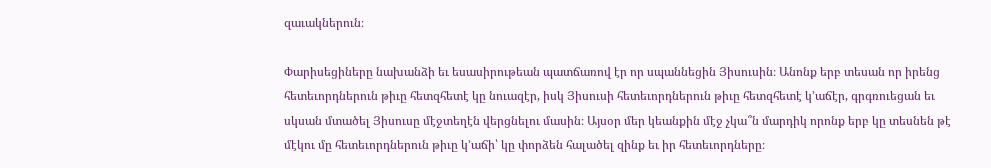զաւակներուն։

Փարիսեցիները նախանձի եւ եսասիրութեան պատճառով էր որ սպաննեցին Յիսուսին։ Անոնք երբ տեսան որ իրենց հետեւորդներուն թիւը հետզհետէ կը նուազէր, իսկ Յիսուսի հետեւորդներուն թիւը հետզհետէ կ՚աճէր, գրգռուեցան եւ սկսան մտածել Յիսուսը մէջտեղէն վերցնելու մասին։ Այսօր մեր կեանքին մէջ չկա՞ն մարդիկ որոնք երբ կը տեսնեն թէ մէկու մը հետեւորդներուն թիւը կ՚աճի՝ կը փորձեն հալածել զինք եւ իր հետեւորդները։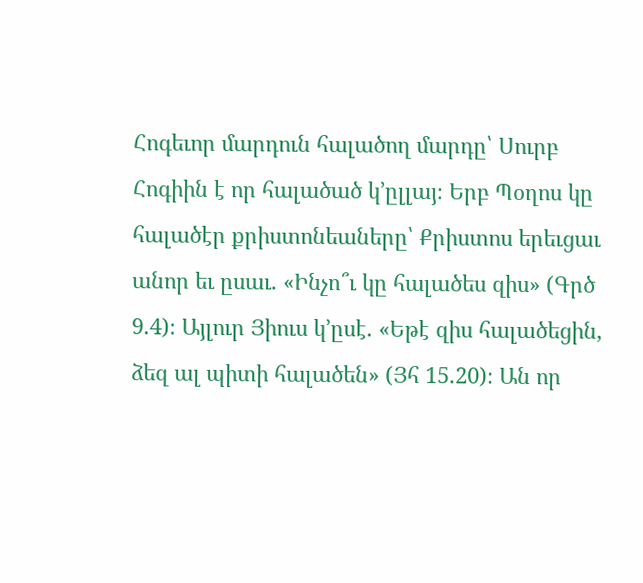Հոգեւոր մարդուն հալածող մարդը՝ Սուրբ Հոգիին է որ հալածած կ՚ըլլայ։ Երբ Պօղոս կը հալածէր քրիստոնեաները՝ Քրիստոս երեւցաւ անոր եւ ըսաւ. «Ինչո՞ւ կը հալածես զիս» (Գրծ 9.4)։ Այլուր Յիուս կ՚ըսէ. «Եթէ զիս հալածեցին, ձեզ ալ պիտի հալածեն» (Յհ 15.20)։ Ան որ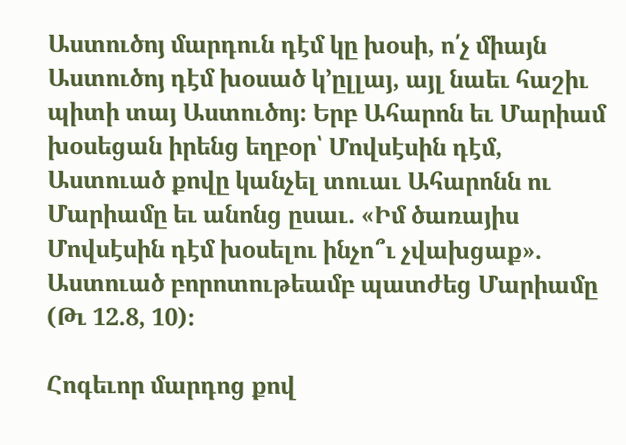Աստուծոյ մարդուն դէմ կը խօսի, ո՛չ միայն Աստուծոյ դէմ խօսած կ՚ըլլայ, այլ նաեւ հաշիւ պիտի տայ Աստուծոյ։ Երբ Ահարոն եւ Մարիամ խօսեցան իրենց եղբօր՝ Մովսէսին դէմ, Աստուած քովը կանչել տուաւ Ահարոնն ու Մարիամը եւ անոնց ըսաւ. «Իմ ծառայիս Մովսէսին դէմ խօսելու ինչո՞ւ չվախցաք». Աստուած բորոտութեամբ պատժեց Մարիամը (Թւ 12.8, 10)։

Հոգեւոր մարդոց քով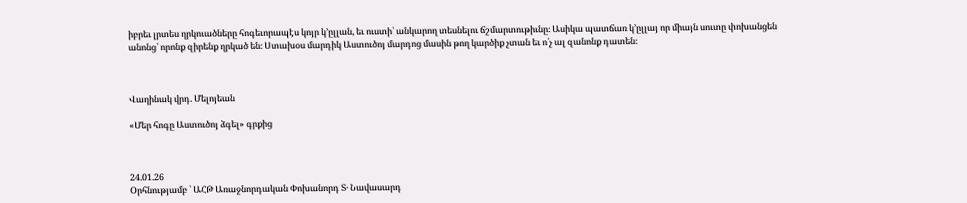իբրեւ լրտես ղրկուածները հոգեւորապէս կոյր կ՚ըլլան, եւ ուստի՝ անկարող տեսնելու ճշմարտութիւնը։ Ասիկա պատճառ կ՚ըլլայ որ միայն սուտը փոխանցեն անոնց՝ որոնք զիրենք ղրկած են։ Ստախօս մարդիկ Աստուծոյ մարդոց մասին թող կարծիք չտան եւ ո՛չ ալ զանոնք դատեն։



Վաղինակ վրդ. Մելոյեան

«Մեր հոգը Աստուծոյ ձգել» գրքից



24.01.26
Օրհնությամբ ՝ ԱՀԹ Առաջնորդական Փոխանորդ Տ․ Նավասարդ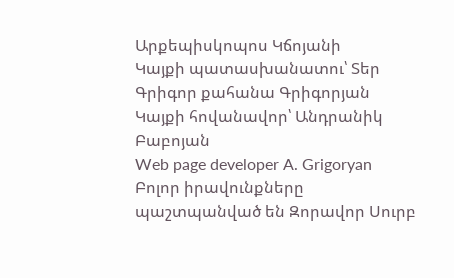Արքեպիսկոպոս Կճոյանի
Կայքի պատասխանատու՝ Տեր Գրիգոր քահանա Գրիգորյան
Կայքի հովանավոր՝ Անդրանիկ Բաբոյան
Web page developer A. Grigoryan
Բոլոր իրավունքները պաշտպանված են Զորավոր Սուրբ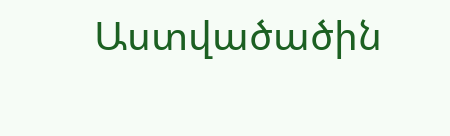Աստվածածին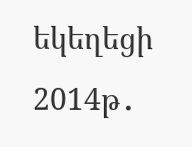եկեղեցի 2014թ․